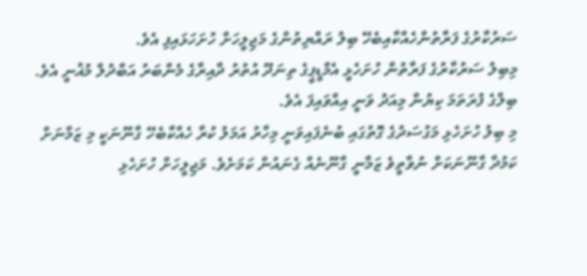ސަރުކާރުގެ ފަރާތުންހެއްކާއިބެހޭ ބިލު ރައްޔިތުންގެ މަޖިލީހަށް ހުށަހަޅައިފި އެވެ.
މިބިލު ސަރުކާރުގެ ފަރާތުން ހުށަހެޅީ އެމްޑީޕީގެ ތިނަދޫ އުތުރު ދާއިރާގެ މެންބަރު އަބްދުލް މުޣުނީ އެވެ. ބިލްގެ ފުރަތަމަ ކިޔުން މިއަދު ވަނީ އިއްވައިފަ އެވެ.
މި ބިލު ހުށަހެޅި މަގުސަދުގެ ގޮތުގައި ބުނެފައިވަނީ މިހާރު އަމަލު ކުރާ ހެއްކާބެހޭ ގާނޫނަކީ މި ޒަމާނަށް ކަމުދާ ގާނޫނަކަށް ނުވާތީވެ ޒަމާނީ ގާނޫނެއް ގެނައުން ކަމަށެވެ. މަޖިލީހަށް ހުށަހެޅި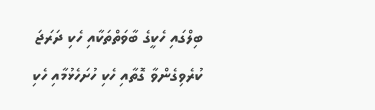ބިލްގައި ހެކީގެ ބާވަތްތަކާއި ހެކި ދަރަޖަ ކުރެވިގެންވާ ގޮތާއި ހެކި ހުށަހެޅުމާއި ހެކި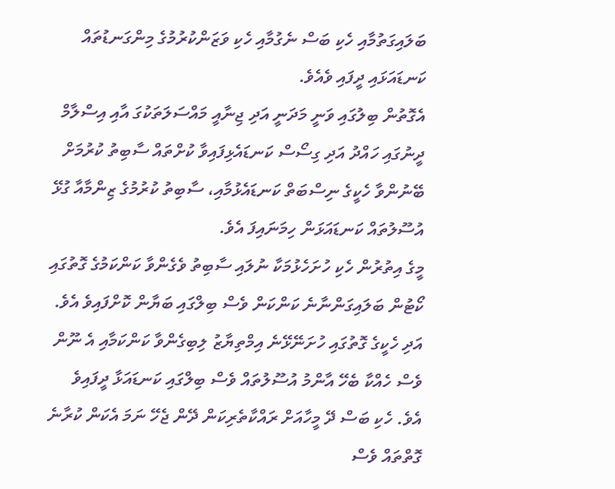ބަލައިގަތުމާއި ހެކި ބަސް ނެގުމާއި ހެކި ވަޒަންކުރުމުގެ މިންގަނޑުތައް ކަނޑައަޅައި ދީފައި ވެއެވެ.
އެގޮތުން ބިލުގައި ވަނީ މަދަނީ އަދި ޖިނާއީ މައްސަލަތަކުގަ އާއި އިސްލާމް ދީނުގައި ހައްދު އަދި ގިސޯސް ކަނޑައެޅިފައިވާ ކުށްތައް ސާބިތު ކުރުމަށް ބޭނުންވާ ހެކީގެ ނިސްބަތް ކަނޑައެޅުމާއި، ސާބިތު ކުރުމުގެ ޒިންމާއާ ގުޅޭ އުސޫލުތައް ކަނޑައަޅަން ހިމަނައިފަ އެވެ.
މީގެ އިތުރުން ހެކި ހުށަހެޅުމަކާ ނުލައި ސާބިތު ވެގެންވާ ކަންކަމުގެ ގޮތުގައި ކޯޓުން ބަލައިގަންނާނެ ކަންކަން ވެސް ބިލްގައި ބަޔާން ކޮށްފައިވެ އެވެ. އަދި ހެކީގެ ގޮތުގައި ހުށަނޭޅޭނެ އިމްތިޔާޒު ލިބިގެންވާ ކަންކަމާއި އެ ނޫން ވެސް ހެއްކާ ބެހޭ އާންމު އުސޫލުތައް ވެސް ބިލްގައި ކަނޑައަޅާ ދީފައިވެ އެވެ. ހެކި ބަސް ދޭ މީހާއަށް ރައްކާތެރިކަން ދޭން ޖެހޭ ނަމަ އެކަން ކުރާނެ ގޮތްތައް ވެސް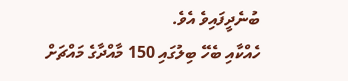ބުނެދީފައިވެ އެވެ.
ހެއްކާއި ބެހޭ ބިލުގައި 150 މާއްދާގެ މައްޗަށް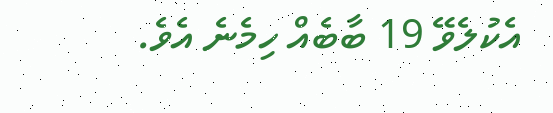އެކުލެވޭ 19 ބާބެއް ހިމެނެ އެވެ.